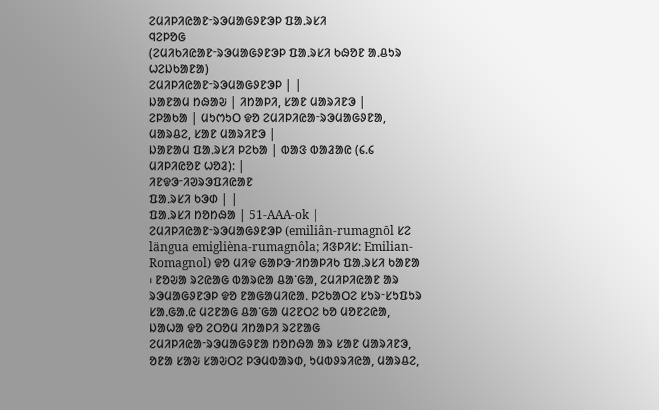ᱮᱢᱤᱞᱤᱭᱟᱱᱼᱨᱳᱢᱟᱜᱽᱱᱳᱞ ᱯᱟᱹᱨᱥᱤ
ᱧᱮᱞᱚᱜ
(ᱮᱢᱤᱠᱤᱭᱟᱱᱼᱨᱳᱢᱟᱜᱽᱱᱳᱞ ᱯᱟᱹᱨᱥᱤ ᱠᱷᱚᱱ ᱟᱹᱪᱩᱨ ᱦᱮᱡᱠᱟᱱᱟ)
ᱮᱢᱤᱞᱤᱭᱟᱱᱼᱨᱳᱢᱟᱜᱽᱱᱳᱞ | |
ᱡᱟᱱᱟᱢ ᱴᱷᱟᱶ | ᱤᱴᱟᱞᱤ, ᱥᱟᱱ ᱢᱟᱨᱤᱱᱳ |
ᱮᱞᱟᱠᱟ | ᱢᱩᱬᱩᱛ ᱫᱚ ᱮᱢᱤᱞᱤᱭᱟᱼᱨᱳᱢᱟᱜᱽᱱᱟ, ᱢᱟᱨᱪᱮ, ᱥᱟᱱ ᱢᱟᱨᱤᱱᱳ |
ᱡᱟᱱᱟᱢ ᱯᱟᱹᱨᱥᱤ ᱞᱮᱠᱟ | ᱵᱟᱝ ᱵᱟᱲᱟᱭ (᱔.᱔ ᱢᱤᱞᱤᱭᱚᱱ ᱦᱚᱲ): |
ᱤᱱᱫᱳᱼᱤᱣᱨᱳᱯᱤᱭᱟᱱ
ᱯᱟᱹᱨᱥᱤ ᱠᱳᱰ | |
ᱯᱟᱹᱨᱥᱤ ᱴᱚᱴᱷᱟ | 51-AAA-ok |
ᱮᱢᱤᱞᱤᱭᱟᱱᱼᱨᱳᱢᱟᱜᱽᱱᱳᱞ (emiliân-rumagnōl ᱥᱮ längua emiglièna-rumagnôla; ᱤᱝᱞᱤᱥ: Emilian-Romagnol) ᱫᱚ ᱢᱤᱫ ᱜᱟᱞᱳᱼᱤᱴᱟᱞᱤᱠ ᱯᱟᱹᱨᱥᱤ ᱠᱟᱱᱟ ᱾ ᱱᱚᱶᱟ ᱨᱮᱭᱟᱜ ᱵᱟᱨᱭᱟ ᱪᱟᱸᱜᱟ, ᱮᱢᱤᱞᱤᱭᱟᱱ ᱟᱨ ᱨᱳᱢᱟᱜᱽᱱᱳᱞ ᱫᱚ ᱱᱟᱜᱟᱢᱤᱭᱟᱹ ᱞᱮᱠᱟᱛᱮ ᱥᱩᱨᱼᱥᱩᱯᱩᱨ ᱥᱟᱹᱜᱟᱹᱭ ᱢᱮᱱᱟᱜ ᱪᱟᱸᱜᱟ ᱢᱮᱱᱛᱮ ᱠᱚ ᱢᱚᱱᱮᱭᱟ, ᱡᱟᱦᱟ ᱫᱚ ᱮᱛᱚᱢ ᱤᱴᱟᱞᱤ ᱨᱮᱱᱟᱜ ᱮᱢᱤᱞᱤᱭᱟᱼᱨᱳᱢᱟᱜᱽᱱᱟ ᱴᱚᱴᱷᱟ ᱟᱨ ᱥᱟᱱ ᱢᱟᱨᱤᱱᱳ, ᱚᱱᱟ ᱥᱟᱶ ᱥᱟᱶᱛᱮ ᱞᱳᱢᱵᱟᱨᱰ, ᱩᱢᱵᱽᱨᱤᱭᱟ, ᱢᱟᱨᱪᱮ,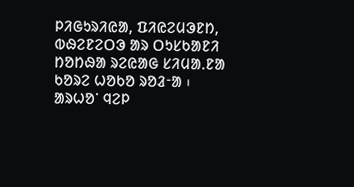ᱞᱤᱜᱩᱨᱤᱭᱟ, ᱯᱤᱭᱮᱢᱳᱱᱴ, ᱵᱷᱮᱱᱮᱛᱳ ᱟᱨ ᱛᱩᱥᱠᱟᱱᱤ ᱴᱚᱴᱷᱟ ᱨᱮᱭᱟᱜ ᱥᱤᱢᱟᱹᱱᱟ ᱠᱚᱨᱮ ᱦᱚᱠᱚ ᱨᱚᱲᱼᱟ ᱾
ᱟᱨᱦᱚᱸ ᱧᱮᱞ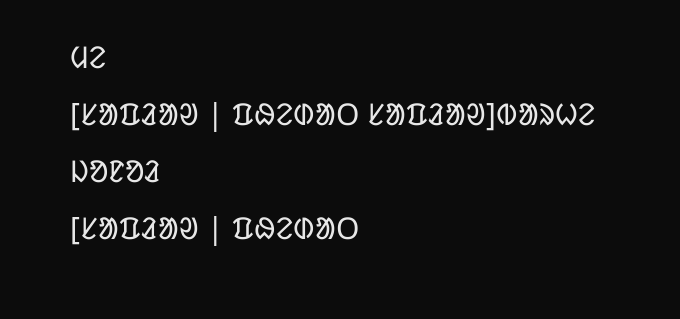ᱢᱮ
[ᱥᱟᱯᱲᱟᱣ | ᱯᱷᱮᱰᱟᱛ ᱥᱟᱯᱲᱟᱣ]ᱵᱟᱨᱦᱮ ᱡᱚᱱᱚᱲ
[ᱥᱟᱯᱲᱟᱣ | ᱯᱷᱮᱰᱟᱛ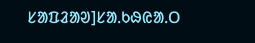ᱥᱟᱯᱲᱟᱣ]ᱥᱟᱹᱠᱷᱭᱟᱹᱛ